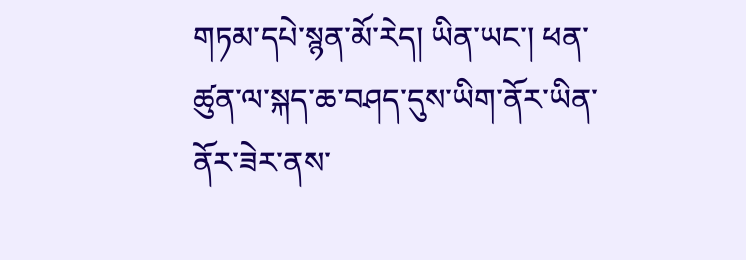གཏམ་དཔེ་སྙན་མོ་རེད། ཡིན་ཡང་། ཕན་ཚུན་ལ་སྐད་ཆ་བཤད་དུས་ཡིག་ནོར་ཡིན་ནོར་ཟེར་ནས་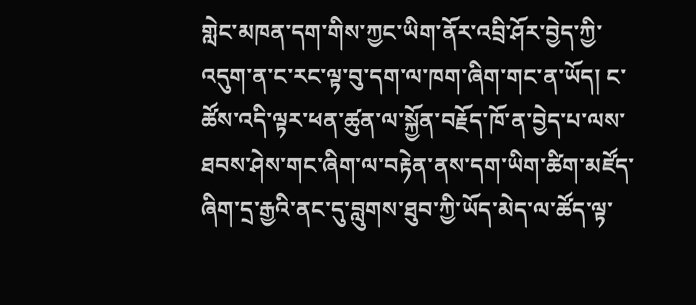གླེང་མཁན་དག་གིས་ཀྱང་ཡིག་ནོར་འབྲི་ཤོར་བྱེད་ཀྱི་འདུག་ན་ང་རང་ལྟ་བུ་དག་ལ་ཁག་ཞིག་གང་ན་ཡོད། ང་ཚོས་འདི་ལྟར་ཕན་ཚུན་ལ་སྐྱོན་བརྗོད་ཁོ་ན་བྱེད་པ་ལས་ཐབས་ཤེས་གང་ཞིག་ལ་བརྟེན་ནས་དག་ཡིག་ཚིག་མཛོད་ཞིག་དྲ་རྒྱའི་ནང་དུ་བླུགས་ཐུབ་ཀྱི་ཡོད་མེད་ལ་ཚོད་ལྟ་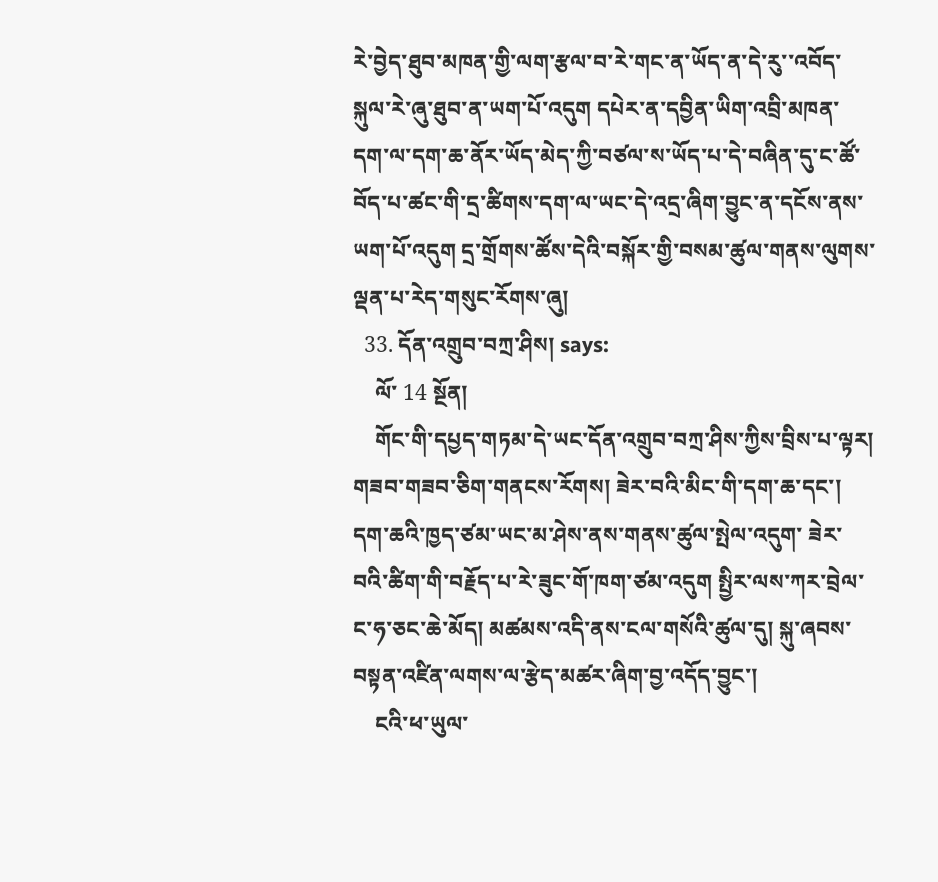རེ་བྱེད་ཐུབ་མཁན་གྱི་ལག་རྩལ་བ་རེ་གང་ན་ཡོད་ན་དེ་རུ་་འབོད་སྐུལ་རེ་ཞུ་ཐུབ་ན་ཡག་པོ་འདུག དཔེར་ན་དབྱིན་ཡིག་འབྲི་མཁན་དག་ལ་དག་ཆ་ནོར་ཡོད་མེད་ཀྱི་བཙལ་ས་ཡོད་པ་དེ་བཞིན་དུ་ང་ཚོ་བོད་པ་ཚང་གི་དྲ་ཚིགས་དག་ལ་ཡང་དེ་འདྲ་ཞིག་བྱུང་ན་དངོས་ནས་ཡག་པོ་འདུག དྲ་གྲོགས་ཚོས་དེའི་བསྐོར་གྱི་བསམ་ཚུལ་གནས་ལུགས་ལྡན་པ་རེད་གསུང་རོགས་ཞུ།
  33. དོན་འགྲུབ་བཀྲ་ཤིས། says:
    ལོ་ 14 སྔོན།
    གོང་གི་དཔྱད་གཏམ་དེ་ཡང་དོན་འགྲུབ་བཀྲ་ཤིས་ཀྱིས་བྲིས་པ་ལྟར། གཟབ་གཟབ་ཅིག་གནངས་རོགས། ཟེར་བའི་མིང་གི་དག་ཆ་དང་། དག་ཆའི་ཁྱད་ཙམ་ཡང་མ་ཤེས་ནས་གནས་ཚུལ་སྤེལ་འདུག་ ཟེར་བའི་ཚིག་གི་བརྗོད་པ་རེ་ཟུང་གོ་ཁག་ཙམ་འདུག སྤྱིར་ལས་ཀར་བྲེལ་ང་ཧ་ཅང་ཆེ་མོད། མཚམས་འདི་ནས་ངལ་གསོའི་ཚུལ་དུ། སྐུ་ཞབས་བསྟན་འཛིན་ལགས་ལ་རྩེད་མཚར་ཞིག་བྱ་འདོད་བྱུང་།
    ངའི་ཕ་ཡུལ་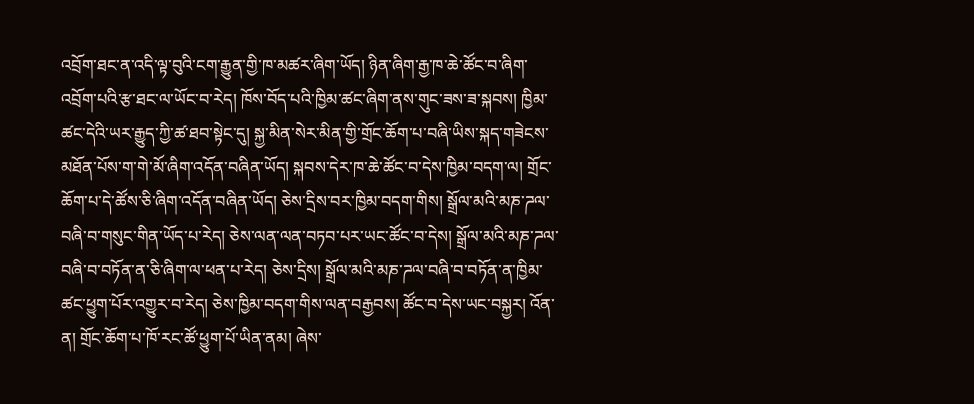འབྲོག་ཐང་ན་འདི་ལྟ་བུའི་ངག་རྒྱུན་གྱི་ཁ་མཚར་ཞིག་ཡོད། ཉིན་ཞིག་རྒྱ་ཁ་ཆེ་ཚོང་བ་ཞིག་འབྲོག་པའི་རྩ་ཐང་ལ་ཡོང་བ་རེད། ཁོས་བོད་པའི་ཁྱིམ་ཚང་ཞིག་ནས་གུང་ཟས་ཟ་སྐབས། ཁྱིམ་ཚང་དེའི་ཡར་རྒྱུད་ཀྱི་ཚ་ཐབ་སྟེང་དུ། སྐྱ་མིན་སེར་མིན་གྱི་གྲོང་ཆོག་པ་བཞི་ཡིས་སྐད་གཟེངས་མཐོན་པོས་ག་གེ་མོ་ཞིག་འདོན་བཞིན་ཡོད། སྐབས་དེར་ཁ་ཆེ་ཚོང་བ་དེས་ཁྱིམ་བདག་ལ། གྲོང་ཆོག་པ་དེ་ཚོས་ཅི་ཞིག་འདོན་བཞིན་ཡོད། ཅེས་དྲིས་བར་ཁྱིམ་བདག་གིས། སྒྲོལ་མའི་མཎ་ཌལ་བཞི་བ་གསུང་གིན་ཡོད་པ་རེད། ཅེས་ལན་ལན་བཏབ་པར་ཡང་ཚོང་བ་དེས། སྒྲོལ་མའི་མཎ་ཌལ་བཞི་བ་བཏོན་ན་ཅི་ཞིག་ལ་ཕན་པ་རེད། ཅེས་དྲིས། སྒྲོལ་མའི་མཎ་ཌལ་བཞི་བ་བཏོན་ན་ཁྱིམ་ཚང་ཕྱུག་པོར་འགྱུར་བ་རེད། ཅེས་ཁྱིམ་བདག་གིས་ལན་བརྒྱབས། ཚོང་བ་དེས་ཡང་བསྐྱར། འོན་ན། གྲོང་ཆོག་པ་ཁོ་རང་ཚོ་ཕྱུག་པོ་ཡིན་ནམ། ཞེས་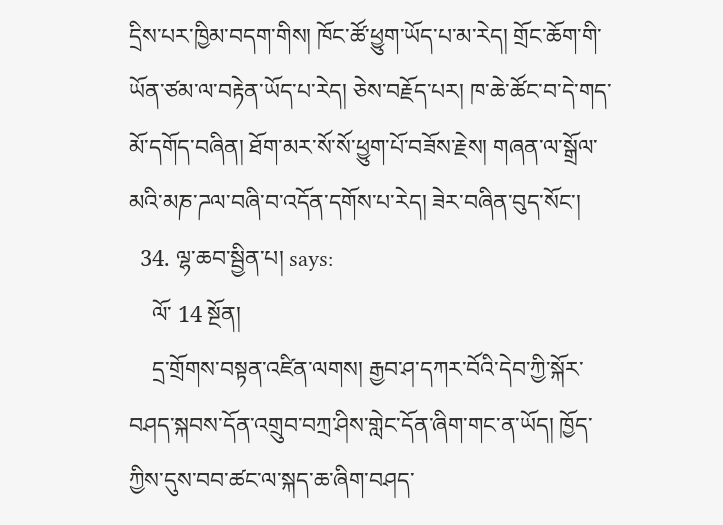དྲིས་པར་ཁྱིམ་བདག་གིས། ཁོང་ཚོ་ཕྱུག་ཡོད་པ་མ་རེད། གྲོང་ཆོག་གི་ཡོན་ཙམ་ལ་བརྟེན་ཡོད་པ་རེད། ཅེས་བརྗོད་པར། ཁ་ཆེ་ཚོང་བ་དེ་གད་མོ་དགོད་བཞིན། ཐོག་མར་སོ་སོ་ཕྱུག་པོ་བཟོས་རྗེས། གཞན་ལ་སྒྲོལ་མའི་མཎ་ཌལ་བཞི་བ་འདོན་དགོས་པ་རེད། ཟེར་བཞིན་བུད་སོང་།
  34. ལྷ་ཆབ་སྦྱིན་པ། says:
    ལོ་ 14 སྔོན།
    དྲ་གྲོགས་བསྟན་འཛིན་ལགས། རྒྱབ་ཤ་དཀར་བོའི་དེབ་ཀྱི་སྐོར་བཤད་སྐབས་དོན་འགྲུབ་བཀྲ་ཤིས་གླེང་དོན་ཞིག་གང་ན་ཡོད། ཁྱོད་ཀྱིས་དུས་བབ་ཚང་ལ་སྐད་ཆ་ཞིག་བཤད་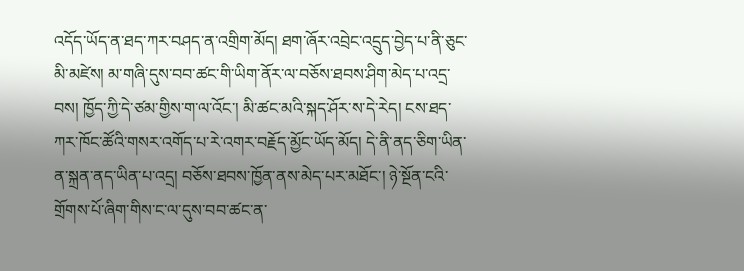འདོད་ཡོད་ན་ཐད་ཀར་བཤད་ན་འགྲིག་མོད། ཐག་ཞོར་འབྲེང་འདྲུད་བྱེད་པ་ནི་ཅུང་མི་མཛེས། མ་གཞི་དུས་བབ་ཚང་གི་ཡིག་ནོར་ལ་བཅོས་ཐབས་ཤིག་མེད་པ་འདྲ་བས། ཁྱོད་ཀྱི་དེ་ཙམ་གྱིས་ག་ལ་འོང་། མི་ཚང་མའི་སྐད་ཤོར་ས་དེ་རེད། ངས་ཐད་ཀར་ཁོང་ཚོའི་གསར་འགོད་པ་རེ་འགར་བརྗོད་མྱོང་ཡོད་མོད། དེ་ནི་ནད་ཅིག་ཡིན་ན་སྐྲན་ནད་ཡིན་པ་འདྲ། བཅོས་ཐབས་ཁྱོན་ནས་མེད་པར་མཐོང་། ཉེ་སྔོན་ངའི་གྲོགས་པོ་ཞིག་གིས་ང་ལ་དུས་བབ་ཚང་ན་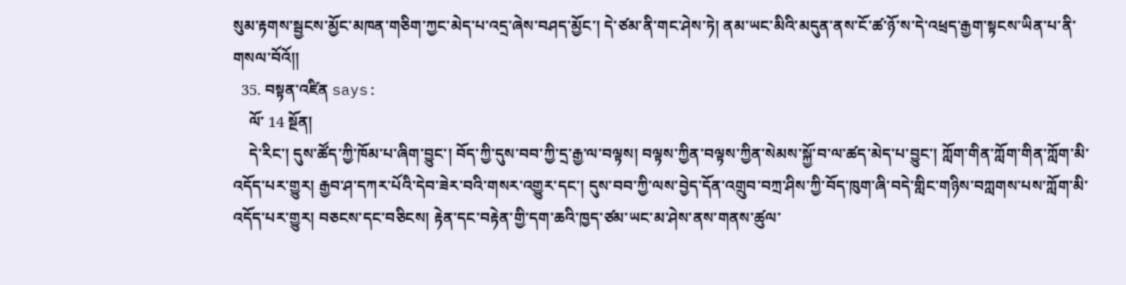སུམ་རྟགས་སྦྱངས་མྱོང་མཁན་གཅིག་ཀྱང་མེད་པ་འདྲ་ཞེས་བཤད་མྱོང་། དེ་ཙམ་ནི་གང་ཤེས་ཏེ། ནམ་ཡང་མིའི་མདུན་ནས་ངོ་ཚ་ཉོ་ས་དེ་འཕྲད་རྒྱག་སྟངས་ཡིན་པ་ནི་གསལ་བོའོ།།
  35. བསྟན་འཛིན says:
    ལོ་ 14 སྔོན།
    དེ་རིང་། དུས་ཚོད་ཀྱི་ཁོམ་པ་ཞིག་བྱུང་། བོད་ཀྱི་དུས་བབ་ཀྱི་དྲ་རྒྱ་ལ་བལྟས། བལྟས་ཀྱིན་བལྟས་ཀྱིན་སེམས་སྐྱོ་བ་ལ་ཚད་མེད་པ་བྱུང་། ཀློག་གིན་ཀློག་གིན་ཀློག་མི་འདོད་པར་གྱུར། རྒྱབ་ཤ་དཀར་པོའི་དེབ་ཟེར་བའི་གསར་འགྱུར་དང་། དུས་བབ་ཀྱི་ལས་བྱེད་དོན་འགྲུབ་བཀྲ་ཤིས་ཀྱི་བོད་ཁུག་ཞི་བདེ་གླིང་གཉིས་བཀླགས་པས་ཀློག་མི་འདོད་པར་གྱུར། བཅངས་དང་བཅིངས། རྟེན་དང་བརྟེན་གྱི་དག་ཆའི་ཁྱད་ཙམ་ཡང་མ་ཤེས་ནས་གནས་ཚུལ་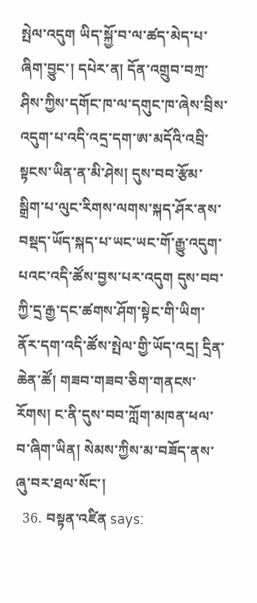སྤེལ་འདུག ཡིད་སྐྱོ་བ་ལ་ཚད་མེད་པ་ཞིག་བྱུང་། དཔེར་ན། དོན་འགྲུབ་བཀྲ་ཤིས་ཀྱིས་དགོང་ཁ་ལ་དགུང་ཁ་ཞེས་བྲིས་འདུག་པ་འདི་འདྲ་དག་ཨ་མདོའི་འབྲི་སྟངས་ཡིན་ན་མི་ཤེས། དུས་བབ་རྩོམ་སྒྲིག་པ་ལུང་རིགས་ལགས་སྐད་ཤོར་ནས་བསྡད་ཡོད་སྐད་པ་ཡང་ཡང་གོ་རྒྱུ་འདུག་པའང་འདི་ཚོས་བྱས་པར་འདུག དུས་བབ་ཀྱི་དྲ་རྒྱ་དང་ཚགས་ཤོག་སྟེང་གི་ཡིག་ནོར་དག་འདི་ཚོས་སྤེལ་གྱི་ཡོད་འདྲ། དྲིན་ཆེན་ཚོ། གཟབ་གཟབ་ཅིག་གནངས་རོགས། ང་ནི་དུས་བབ་ཀློག་མཁན་ཕལ་བ་ཞིག་ཡིན། སེམས་ཀྱིས་མ་བཟོད་ནས་ཞུ་བར་ཐལ་སོང་།
  36. བསྟན་འཛིན says: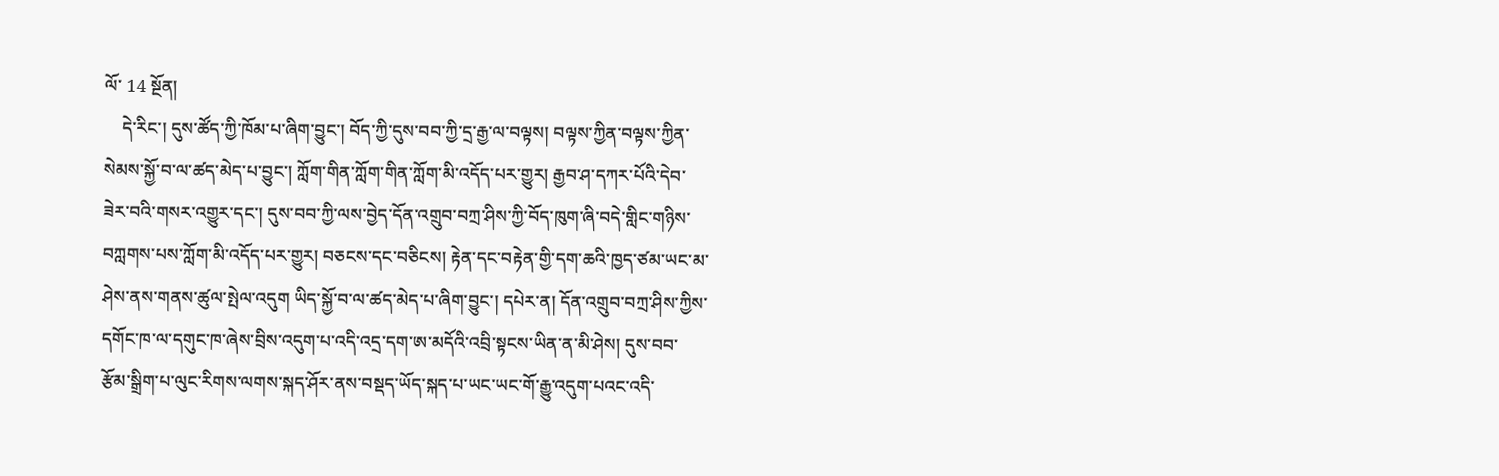ལོ་ 14 སྔོན།
    དེ་རིང་། དུས་ཚོད་ཀྱི་ཁོམ་པ་ཞིག་བྱུང་། བོད་ཀྱི་དུས་བབ་ཀྱི་དྲ་རྒྱ་ལ་བལྟས། བལྟས་ཀྱིན་བལྟས་ཀྱིན་སེམས་སྐྱོ་བ་ལ་ཚད་མེད་པ་བྱུང་། ཀློག་གིན་ཀློག་གིན་ཀློག་མི་འདོད་པར་གྱུར། རྒྱབ་ཤ་དཀར་པོའི་དེབ་ཟེར་བའི་གསར་འགྱུར་དང་། དུས་བབ་ཀྱི་ལས་བྱེད་དོན་འགྲུབ་བཀྲ་ཤིས་ཀྱི་བོད་ཁུག་ཞི་བདེ་གླིང་གཉིས་བཀླགས་པས་ཀློག་མི་འདོད་པར་གྱུར། བཅངས་དང་བཅིངས། རྟེན་དང་བརྟེན་གྱི་དག་ཆའི་ཁྱད་ཙམ་ཡང་མ་ཤེས་ནས་གནས་ཚུལ་སྤེལ་འདུག ཡིད་སྐྱོ་བ་ལ་ཚད་མེད་པ་ཞིག་བྱུང་། དཔེར་ན། དོན་འགྲུབ་བཀྲ་ཤིས་ཀྱིས་དགོང་ཁ་ལ་དགུང་ཁ་ཞེས་བྲིས་འདུག་པ་འདི་འདྲ་དག་ཨ་མདོའི་འབྲི་སྟངས་ཡིན་ན་མི་ཤེས། དུས་བབ་རྩོམ་སྒྲིག་པ་ལུང་རིགས་ལགས་སྐད་ཤོར་ནས་བསྡད་ཡོད་སྐད་པ་ཡང་ཡང་གོ་རྒྱུ་འདུག་པའང་འདི་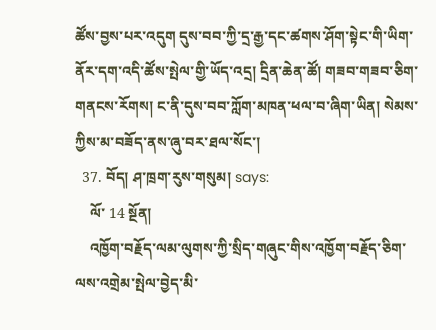ཚོས་བྱས་པར་འདུག དུས་བབ་ཀྱི་དྲ་རྒྱ་དང་ཚགས་ཤོག་སྟེང་གི་ཡིག་ནོར་དག་འདི་ཚོས་སྤེལ་གྱི་ཡོད་འདྲ། དྲིན་ཆེན་ཚོ། གཟབ་གཟབ་ཅིག་གནངས་རོགས། ང་ནི་དུས་བབ་ཀློག་མཁན་ཕལ་བ་ཞིག་ཡིན། སེམས་ཀྱིས་མ་བཟོད་ནས་ཞུ་བར་ཐལ་སོང་།
  37. བོད། ཤ་ཁྲག་རུས་གསུམ། says:
    ལོ་ 14 སྔོན།
    འཁྱོག་བརྗོད་ལམ་ལུགས་ཀྱི་སྲིད་གཞུང་གིས་འཁྱོག་བརྗོད་ཅིག་ལས་འགྲེམ་སྤེལ་བྱེད་མི་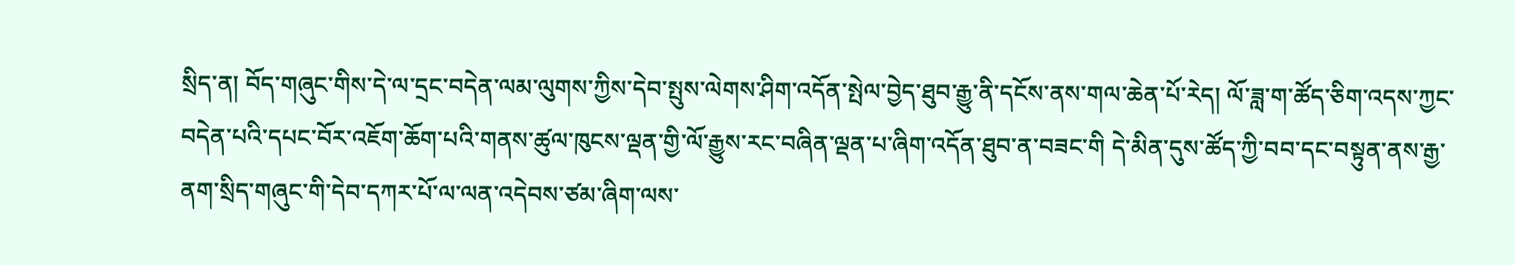སྲིད་ན། བོད་གཞུང་གིས་དེ་ལ་དྲང་བདེན་ལམ་ལུགས་ཀྱིས་དེབ་སྤུས་ལེགས་ཤིག་འདོན་སྤེལ་བྱེད་ཐུབ་རྒྱུ་ནི་དངོས་ནས་གལ་ཆེན་པོ་རེད། ལོ་ཟླ་ག་ཚོད་ཅིག་འདས་ཀྱང་བདེན་པའི་དཔང་བོར་འཇོག་ཆོག་པའི་གནས་ཚུལ་ཁུངས་ལྡན་གྱི་ལོ་རྒྱུས་རང་བཞིན་ལྡན་པ་ཞིག་འདོན་ཐུབ་ན་བཟང་གི དེ་མིན་དུས་ཚོད་ཀྱི་བབ་དང་བསྟུན་ནས་རྒྱ་ནག་སྲིད་གཞུང་གི་དེབ་དཀར་པོ་ལ་ལན་འདེབས་ཙམ་ཞིག་ལས་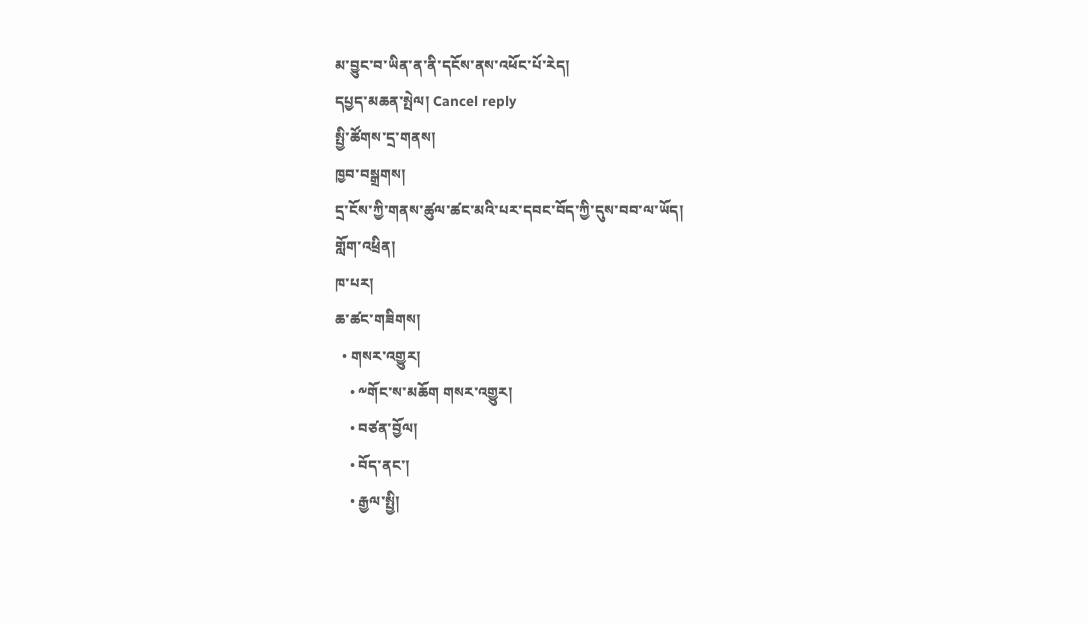མ་བྱུང་བ་ཡིན་ན་ནི་དངོས་ནས་འཕོང་པོ་རེད།
དཔྱད་མཆན་སྤེལ། Cancel reply
སྤྱི་ཚོགས་དྲ་གནས།
ཁྱབ་བསྒྲགས།
དྲ་ངོས་ཀྱི་གནས་ཚུལ་ཚང་མའི་པར་དབང་བོད་ཀྱི་དུས་བབ་ལ་ཡོད།
གློག་འཕྲིན།
ཁ་པར།
ཆ་ཚང་གཟིགས།
  • གསར་འགྱུར།
    • ༸གོང་ས་མཆོག གསར་འགྱུར།
    • བཙན་བྱོལ།
    • བོད་ནང་།
    • རྒྱལ་སྤྱི།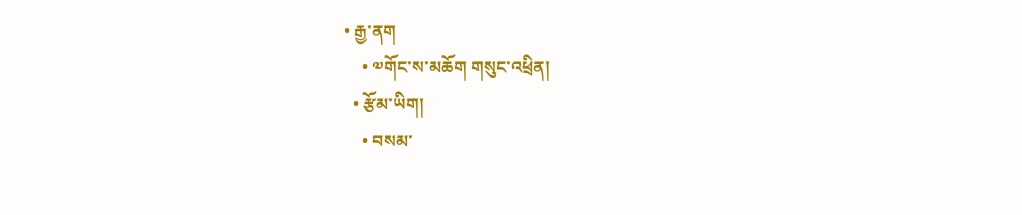• རྒྱ་ནག
    • ༧གོང་ས་མཆོག གསུང་འཕྲིན།
  • རྩོམ་ཡིག།
    • བསམ་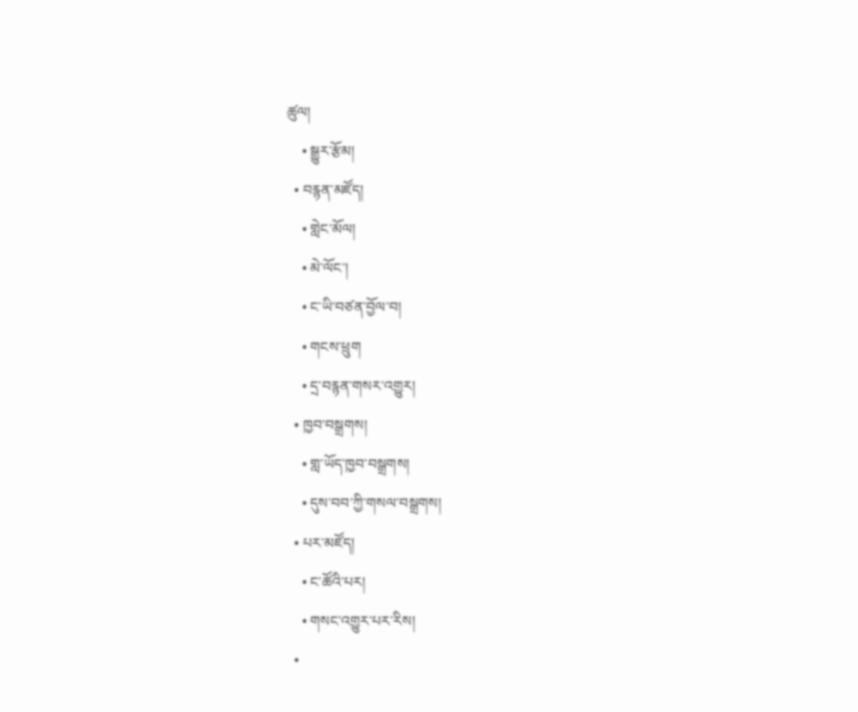ཚུལ།
    • སྒྱུར་རྩོམ།
  • བརྙན་མཛོད།
    • གླེང་མོལ།
    • མེ་ལོང་།
    • ང་ཡི་བཙན་བྱོལ་བ།
    • གངས་ཕྲུག
    • དྲ་བརྙན་གསར་འགྱུར།
  • ཁྱབ་བསྒྲགས།
    • གླ་ཡོད་ཁྱབ་བསྒྲགས།
    • དུས་བབ་ཀྱི་གསལ་བསྒྲགས།
  • པར་མཛོད།
    • ང་ཚོའི་པར།
    • གསང་འགྱུར་པར་རིས།
  •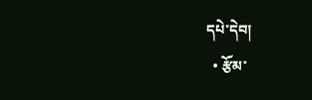དཔེ་དེབ།
  • རྩོམ་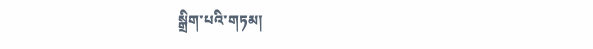སྒྲིག་པའི་གཏམ།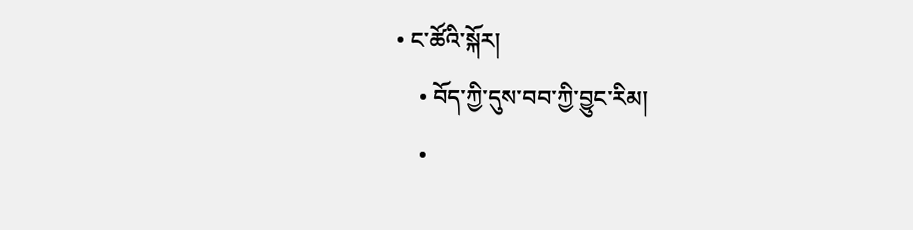• ང་ཚོའི་སྐོར།
    • བོད་ཀྱི་དུས་བབ་ཀྱི་བྱུང་རིམ།
    •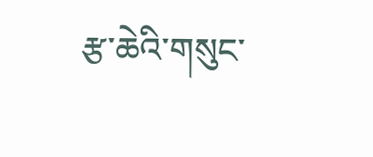རྩ་ཆེའི་གསུང་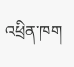འཕྲིན་ཁག